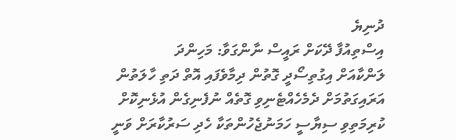ދުނިޔެ
އިސްތިއުފާ ދޭކަށް ރައީސް ނާންގަވާ: މަހިންދަ
ލަންކާއަށް އިގުތިސޯދީ ގޮތުން ދިމާވެފައި އޮތް ދަތި ހާލަތުން އަރައިގަތުމަށް ދެމެހެއްޓެނިވި ގޮތެއް ނުފެނިގެން އުޅެނިކޮށް ކުރިމަތިވި ސިޔާސީ ހަމަނުޖެހުންތަކާ ހެދި ސަރުކާރަށް ވަނީ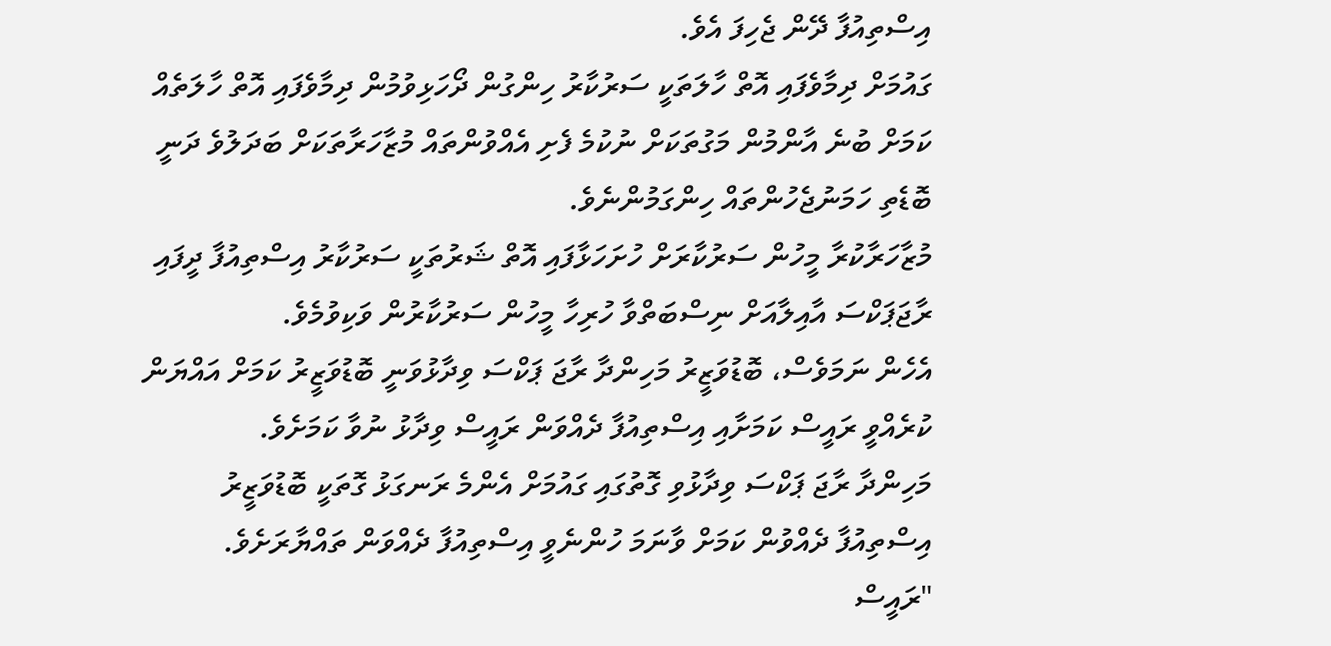އިސްތިއުފާ ދޭން ޖެހިފަ އެވެ.
ގައުމަށް ދިމާވެފައި އޮތް ހާލަތަކީ ސަރުކާރު ހިންގުން ދޯހަޅިވުމުން ދިމާވެފައި އޮތް ހާލަތެއް ކަމަށް ބުނެ އާންމުން މަގުތަކަށް ނުކުމެ ފެށި އެއްވުންތައް މުޒާހަރާތަކަށް ބަދަލުވެ ދަނީ ބޮޑެތި ހަމަނުޖެހުންތައް ހިންގަމުންނެވެ.
މުޒާހަރާކުރާ މީހުން ސަރުކާރަށް ހުށަހަޅާފައި އޮތް ޝަރުތަކީ ސަރުކާރު އިސްތިއުފާ ދީފައި ރާޖަޕަކްސަ އާއިލާއަށް ނިސްބަތްވާ ހުރިހާ މީހުން ސަރުކާރުން ވަކިވުމެވެ.
އެހެން ނަމަވެސް، ބޮޑުވަޒީރު މަހިންދާ ރާޖަ ޕަކްސަ ވިދާޅުވަނީ ބޮޑުވަޒީރު ކަމަށް އައްޔަން ކުރެއްވީ ރައީސް ކަމަށާއި އިސްތިއުފާ ދެއްވަން ރައީސް ވިދާޅު ނުވާ ކަމަށެވެ.
މަހިންދާ ރާޖަ ޕަކްސަ ވިދާޅުވި ގޮތުގައި ގައުމަށް އެންމެ ރަނގަޅު ގޮތަކީ ބޮޑުވަޒީރު އިސްތިއުފާ ދެއްވުން ކަމަށް ވާނަމަ ހުންނެވީ އިސްތިއުފާ ދެއްވަން ތައްޔާރަށެވެ.
"ރައީސް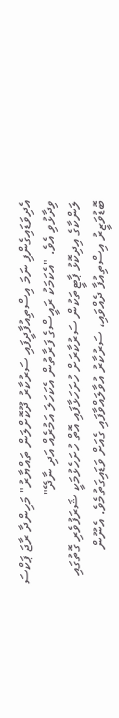އެދިވަޑައިގެންފި ނަމަ އިސްތިއުފާދީފައި ސަރުކާރު ދޫކޮށްލަން ތައްޔާރު" މަހިންދާ ރާޖަ ޕަކްސަ ވިދާޅުވި އެވެ. "އެކަމަކު ރައީސްގެ ފަރާތުން އެކަހަލަ އަމުރެއް އަދި ނާދޭ"
ލަންކާގެ އިދިކޮޅު ޕާޓީތަކުން ސަރުކާރަށް ހުށަހަޅާފައި އޮތް ހުށަހެޅުމަކީ ޝަރަފުވެރި ގޮތުގައި ބޮޑުވަޒީރު އިސްތިއުފާ ދެއްވައި، ސަރުކާރު އުވާލައްވާފައި ގެއަށް ވަޑައިގަތުމެވެ. އެނޫން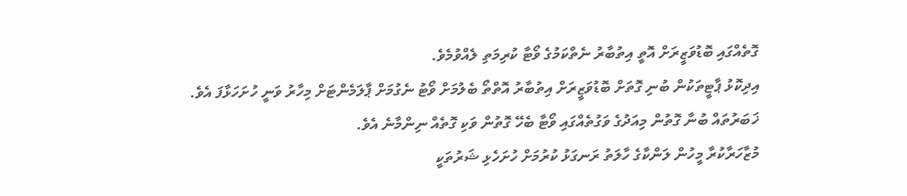ގޮތެއްގައި ބޮޑުވަޒީރަށް އޮތީ އިތުބާރު ނެތްކަމުގެ ވޯޓާ ކުރިމަތި ލެއްވުމެވެ.
އިދިކޮޅު ޕާޓީތަކުން ބުނި ގޮތަށް ބޮޑުވަޒީރަށް އިތުބާރު އޮތްތޯ ބެލުމަށް ވޯޓު ނެގުމަށް ޕާލަމެންޓަށް މިހާރު ވަނީ ހުށަހަޅާފަ އެވެ. ޚަބަރުތައް ބުނާ ގޮތުން މިއަދުގެ ވަގުތެއްގައި ވޯޓާ ބެހޭ ގޮތުން ވަކި ގޮތެއް ނިންމާނެ އެވެ.
މުޒާހަރާކުރާ މީހުން ލަންކާގެ ހާލަތު ރަނގަޅު ކުރުމަށް ހުށަހެޅި ޝަރުތަކީ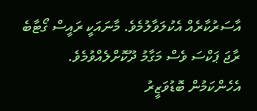އާސަރުކާރެއް އެކުލަވާލުމެވެ. މާނައަކީ ރައީސް ގޯޓާބެ ރާޖަ ޕަކްސަ ވެސް މަގާމު ދޫކޮށްލެއްވުމެވެ. އެހެންކަމުން ބޮޑުވަޒީރު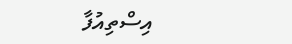އިސްތިއުފާ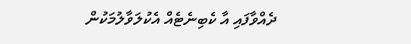ދެއްވާފައި އާ ކެބިނެޓެއް އެކުލަވާލުމަކުން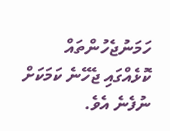ހަމަނުޖެހުންތައް ކޮޅެއްގައި ޖެހޭނެ ކަމަކަށް ނުފެނެ އެވެ.